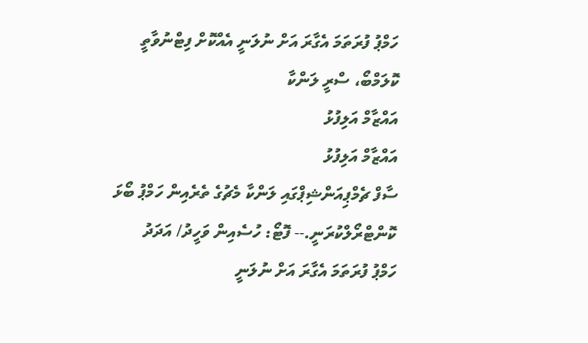ހަމްޕު ފުރަތަމަ އެގާރަ އަށް ނުލަނީ އެއްކޮށް ފިޓްނުވާތީ
ކޮލަމްބޯ، ސްރީ ލަންކާ
އައްޒާމް އަލިފުޅު
އައްޒާމް އަލިފުޅު
ސާފް ޗެމްޕިއަންޝިޕްގައި ލަންކާ މެޗުގެ ތެރެއިން ހަމްޕު ބޯޅަ ކޮންޓްރޯލްކުރަނީ.-- ފޮޓޯ: ހުސެއިން ވަހީދު/ އަދަދު
ހަމްޕު ފުރަތަމަ އެގާރަ އަށް ނުލަނީ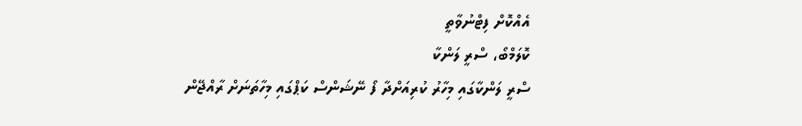އެއްކޮށް ފިޓްނުވާތީ
ކޮލަމްބޯ، ސްރީ ލަންކާ
ސްރީ ލަންކާގައި މިހާރު ކުރިއަށްދާ ފޯ ނޭޝަންސް ކަޕްގައި މިހާތަނަށް ރާއްޖޭން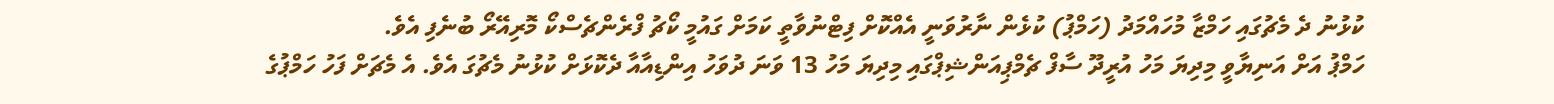ކުޅުނު ދެ މެޗުގައި ހަމްޒާ މުހައްމަދު (ހަމްޕު) ކުޅެން ނާރުވަނީ އެއްކޮށް ފިޓްނުވާތީ ކަމަށް ގައުމީ ކޯޗު ފްރެންޗެސްކޯ މޮރިއޭރޯ ބުނެފި އެވެ.
ހަމްޕު އަށް އަނިޔާވީ މިދިޔަ މަހު އުރީދޫ ސާފް ޗެމްޕިއަންޝިޕްގައި މިދިޔަ މަހު 13 ވަނަ ދުވަހު އިންޑިއާއާ ދެކޮޅަށް ކުޅުނު މެޗުގަ އެވެ. އެ މެޗަށް ފަހު ހަމްޕުގެ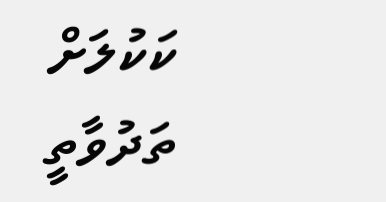ކަކުލަށް ތަދުވާތީ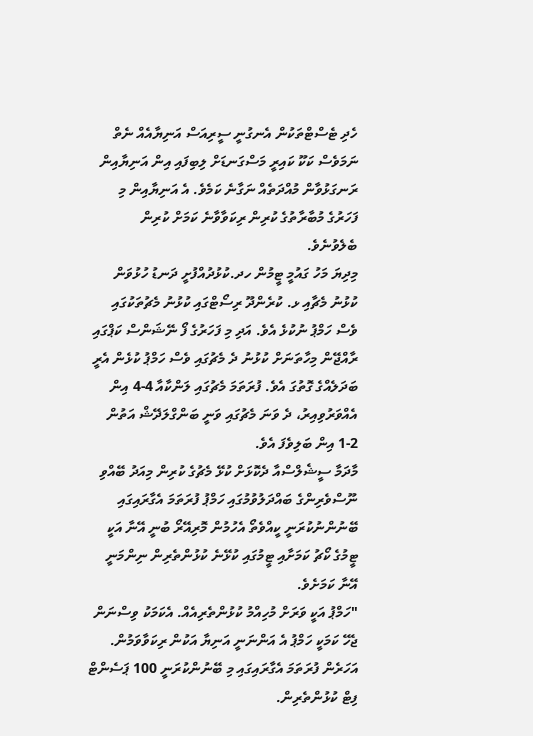ހެދި ޓެސްޓްތަކުން އެނގުނީ ސީރިއަސް އަނިޔާއެއް ނެތް ނަމަވެސް ކަކޫ ކައިރީ މަސްގަނޑަށް ލިބިފައި އިން އަނިޔާއިން ރަނގަޅުވާން މުއްދަތެއް ނަގާނެ ކަމެވެ. އެ އަނިޔާއިން މި ފަހަރުގެ މުބާރާތުގެ ކުރިން ރިކަވާވާނެ ކަމަށް ކުރިން ބެލެވުނެވެ.
މިދިޔަ މަހު ގައުމީ ޓީމުން ހދ.ކުޅުދުއްފުށީ ދަނޑު ހުޅުވަން ކުޅުނު މެޗާއި ޅ. ކުރެންދޫ ރިސޯޓްގައި ކުޅުނު މެޗުތަކުގައި ވެސް ހަމްޕު ނުކުޅެ އެވެ. އަދި މި ފަހަރުގެ ފޯ ނޭޝަންސް ކަޕްގައި ރާއްޖޭން މިހާތަނަށް ކުޅުނު ދެ މެޗުގައި ވެސް ހަމްޕު ކުޅެން އެރީ ބަދަލެއްގެ ގޮތުގަ އެވެ. ފުރަތަމަ މެޗުގައި ލަންކާއާ 4-4 އިން އެއްވަރުވިއިރު، ދެ ވަނަ މެޗުގައި ވަނީ ބަންގްލަދޭޝް އަތުން 2-1 އިން ބަލިވެފަ އެވެ.
މާދަމާ ސީޝެލްސްއާ ދެކޮޅަށް ކުޅޭ މެޗުގެ ކުރިން މިއަދު ބޭއްވި ނޫސްވެރިންގެ ބައްދަލުވުމުގައި ހަމްޕު ފުރަތަމަ އެގާރައިގައި ބޭނުންނުކުރަނީ ކީއްވެތޯ އެހުމުން މޮރިއޭރޯ ބުނީ އޭނާ އަކީ ޓީމުގެ ކޯޗު ކަމަށާއި ޓީމުގައި ކުޅޭނެ ކުޅުންތެރިން ނިންމަނީ އޭނާ ކަމަށެވެ.
"ހަމްޕު އަކީ ވަރަށް މުހިއްމު ކުޅުންތެރިއެއް. އެކަމަކު ވިސްނަން ޖެހޭ ކަމަކީ ހަމްޕު އެ އަންނަނީ އަނިޔާ އަކުން ރިކަވާވަމުން. އަހަރެން ފުރަތަމަ އެގާރައިގައި މި ބޭނުންކުރަނީ 100 ޕަސެންޓް ފިޓް ކުޅުންތެރިން.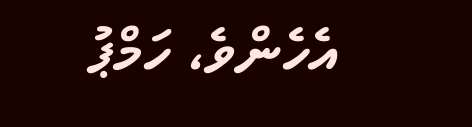އެހެންވެ، ހަމްޕު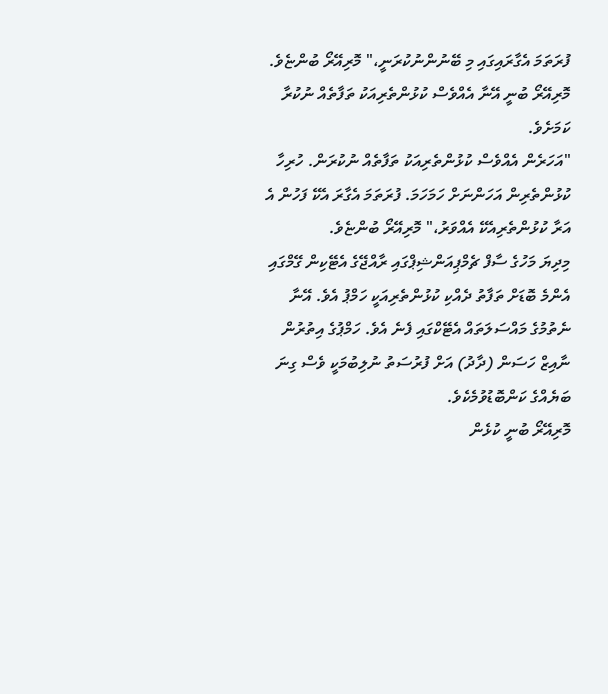ފުރަތަމަ އެގާރައިގައި މި ބޭނުންނުކުރަނީ،" މޮރިއޭރޯ ބުންޏެވެ.
މޮރިއޭރޯ ބުނީ އޭނާ އެއްވެސް ކުޅުންތެރިއަކު ތަފާތެއް ނުކުރާ ކަމަށެވެ.
"އަހަރެން އެއްވެސް ކުޅުންތެރިއަކު ތަފާތެއް ނުކުރަން. ހުރިހާ ކުޅުންތެރިން އަހަންނަށް ހަމަހަމަ. ފުރަތަމަ އެގާރަ އެކޭ ފަހުން އެ އަރާ ކުޅުންތެރިއެކޭ އެއްވަރު،" މޮރިއޭރޯ ބުންޏެވެ.
މިދިޔަ މަހުގެ ސާފް ޗެމްޕިއަންޝިޕްގައި ރާއްޖޭގެ އެޓޭކިން ގޭމްގައި އެންމެ ބޮޑަށް ތަފާތު ދެއްކި ކުޅުންތެރިއަކީ ހަމްޕު އެވެ. އޭނާ ނެތުމުގެ މައްސަލަތައް އެޓޭކްގައި ފެނެ އެވެ. ހަމްޕުގެ އިތުރުން ނާއިޒް ހަސަން (ދާދު) އަށް ފުރުސަތު ނުލިބުމަކީ ވެސް ގިނަ ބަޔެއްގެ ކަންބޮޑުވުމެކެވެ.
މޮރިއޭރޯ ބުނީ ކުޅެން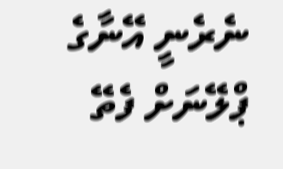ނެރެނީ އޭނާގެ ޕްލޭނަށް ފެތޭ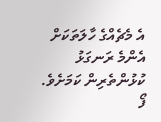އެ މެޗެއްގެ ހާލަތަކަށް އެންމެ ރަނގަޅު ކުޅުންތެރިން ކަމަށެވެ.
ފޯ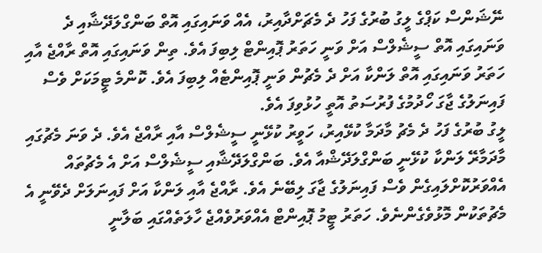ނޭޝަންސް ކަޕްގެ ލީގު ބުރުގެ ފަހު ދެ މެޗަށްދާއިރު، އެއް ވަނައިގައި އޮތް ބަންގްލަދޭޝާއި ދެ ވަނައިގައި އޮތް ސީޝެލްސް އަށް ވަނީ ހަތަރު ޕޮއިންޓް ލިބިފަ އެވެ. ތިން ވަނައިގައި އޮތް ރާއްޖެ އާއި ހަތަރު ވަނައިގައި އޮތް ލަންކާ އަށް ދެ މެޗުން ވަނީ ޕޮއިންޓެއް ލިބިފަ އެވެ. ކޮންމެ ޓީމަކަށް ވެސް ފައިނަލުގެ ޖާގަ ހޯދުމުގެ ފުރުސަތު އޮތީ ހުޅުވިފަ އެވެ.
ލީގު ބުރުގެ ފަހު ދެ މެޗު މާދަމާ ކުޅޭއިރު، ހަވީރު ކުޅޭނީ ސީޝެލްސް އާއި ރާއްޖެ އެވެ. ދެ ވަނަ މެޗުގައި މާދަމާރޭ ލަންކާ ކުޅޭނީ ބަންގްލަދޭޝްއާ އެވެ. ބަންގްލަދޭޝާއި ސީޝެލްސް އަށް އެ މެޗުތައް އެއްވަރުކޮށްލައިގެން ވެސް ފައިނަލުގެ ޖާގަ ލިބޭނެ އެވެ. ރާއްޖެ އާއި ލަންކާ އަށް ފައިނަލަށް ދެވޭނީ އެ މެޗުތަކުން މޮޅުވެގެންނެވެ. ހަތަރު ޓީމު ޕޮއިންޓް އެއްވަރުވެއްޖެ ހާލަތެއްގައި ބަލާނީ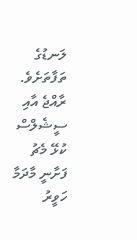ލަނޑުގެ ތަފާތަށެވެ.
ރާއްޖެ އާއި ސީޝެލްސް ކުޅޭ މެޗު ފަށާނީ މާދަމާ ހަވީރު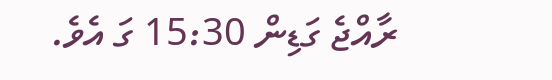ރާއްޖެ ގަޑިން 15:30 ގަ އެވެ.